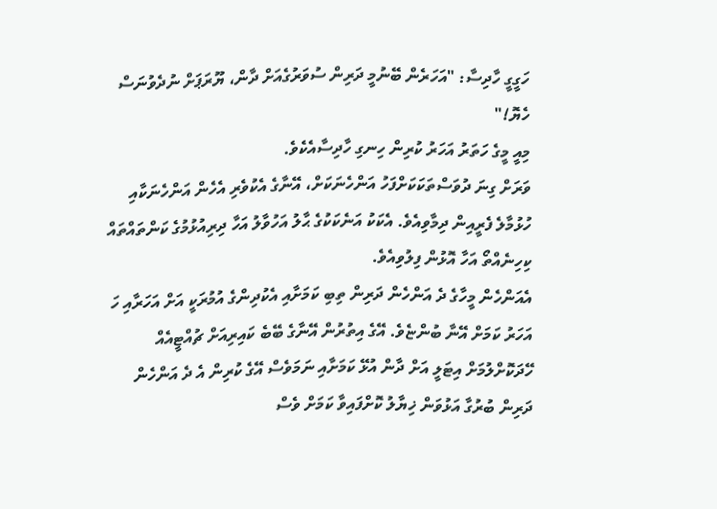ހަގީގީ ހާދިސާ: "އަހަރެން ބޭނުމީ ދަރިން ސުވަރުގެއަށް ދާން، ޔޫރަޕަށް ނުދެވުނަސް ހެޔޮ!"
މިއީ މީގެ ހަތަރު އަހަރު ކުރިން ހިނގި ހާދިސާއެކެވެ.
ވަރަށް ގިނަ ދުވަސްތަކަކަށްފަހު އަންހެނަކަށް، އޭނާގެ އެކުވެރި އެހެން އަންހެނަކާއި ހުޅުމާލެ ފެރީއިން ދިމާވިއެވެ. އެކަކު އަނެކަކުގެ ޙާލު އަހުވާލު އަހާ ދިރިއުޅުމުގެ ކަންތައްތައް ކިހިނެއްތޯ އަހާ އޮޅުން ފިލުވިއެވެ.
އެއަންހެން މީހާގެ ދެ އަންހެން ދަރިން ތިބި ކަމަށާއި އެކުދިންގެ އުމުރަކީ އަށް އަހަރާއި ހަ އަހަރު ކަމަށް އޭނާ ބުންޏެވެ. އޭގެ އިތުރުން އޭނާގެ ބޭބެ ކައިރިއަށް ޗުއްޓީއެއް ހޭދަކޮށްލުމަށް އިޓަލީ އަށް ދާން އުޅޭ ކަމަށާއި ނަމަވެސް އޭގެ ކުރިން އެ ދެ އަންހެން ދަރިން ބުރުގާ އަޅުވަން ޚިޔާލު ކޮށްފައިވާ ކަމަށް ވެސް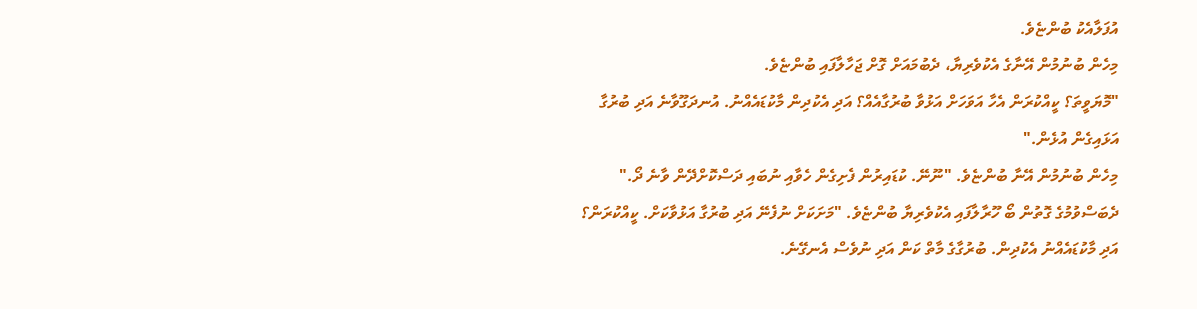އުފަލާއެކު ބުންޏެވެ.
މިހެން ބުނުމުން އޭނާގެ އެކުވެރިޔާ، ދެބުމައަށް ގޮށް ޖަހާލާފައި ބުންޏެވެ.
"މޮޔަވީތަ؟ ކީއްކުރަން އެހާ އަވަހަށް އަޅުވާ ބުރުގާއެއް؟ އަދި އެކުދިން މާކުޑައެއްނު. އުނދަގޫވާނެ އަދި ބުރުގާ އަޅައިގެން އުޅެން."
މިހެން ބުނުމުން އޭނާ ބުންޏެވެ. "ނޫނޭ. ކުޑައިރުން ފެށިގެން ހެވާއި ނުބައި ދަސްކޮށްދޭން ވާނެ ދޯ."
ދެބަސްވުމުގެ ގޮތުން ބޯ ހޫރާލާފައި އެކުވެރިޔާ ބުންޏެވެ. "މަށަކަށް ނުފެނޭ އަދި ބުރުގާ އަޅުވާކަށް. ކީއްކުރަން؟ އަދި މާކުޑައެއްނު އެކުދިން. ބުރުގާގެ މާތް ކަން އަދި ނުވެސް އެނގޭނެ.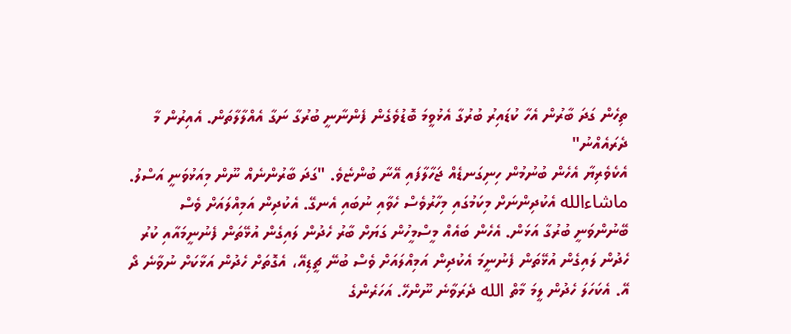ތިހެން ގަދަ ބާރުން އެހާ ކުޑައިރު ބުރުގާ އެޅުވީމަ ބޮޑުވެގެން ފެންނާނީ ބުރުގާ ނަގާ އެއްލާލާތަން. އެއިރުން މާ ދެރައެއްނު"
އެކެވެރިޔާ އެހެން ބުނުމުން ހިނިގަނޑެއް ޖަހާލާފައި އޭނާ ބުންޏެވެ. "ގަދަ ބާރުންނެއް ނޫން މިއަޅުވަނީ އަސްލު. ماشاءالله އެކުދިންނަށް މިކަމުގައި މިހާރުވެސް ހެވާއި ނުބައި އެނގޭ. އެކުދިން އަމިއްލައަށް ވެސް ބޭނުންވަނީ ބުރުގާ އަޅަން. އެހެން ބައެއް މީސްމީހުން ގަޔަށް ބާރު ހެދުން ލައިގެން އުޅޭތަން ފެނުނީމައާއި ކުރު ހެދުން ލައިގެން އުޅޭތަން ފެނުނީމަ އެކުދިން އަމިއްލައަށް ވެސް ބުނޭ ޗީޑިއޭ، އެގޮތަށް ހެދުން އަޅާކަށް ނުވާނެ ދޯ އޭ. އެކަހަލަ ހެދުން ލީމަ މާތް الله ދެރަވާނެ ނޫންހޭ. އަހަރެންގެ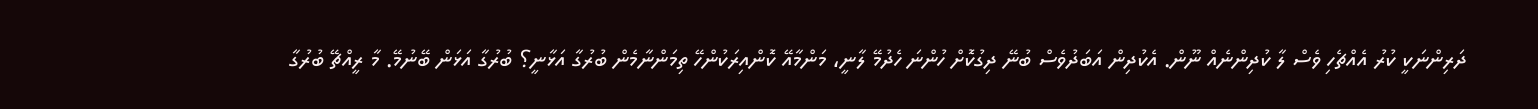ދަރިންނަކީ ކުރު އެއްޗެހި ވެސް ލާ ކުދިންނެއް ނޫން. އެކުދިން އަބަދުވެސް ބުނޭ ދިގުކޮށް ހުންނަ ހެދުމޭ ލާނީ، މަންމާއޭ ކޮންއިރަކުންހޭ ތިމަންނާމެން ބުރުގާ އަޅާނީ؟ ބުރުގާ އަޅަން ބޭނުމޭ. މާ ރީއްޗޭ ބުރުގާ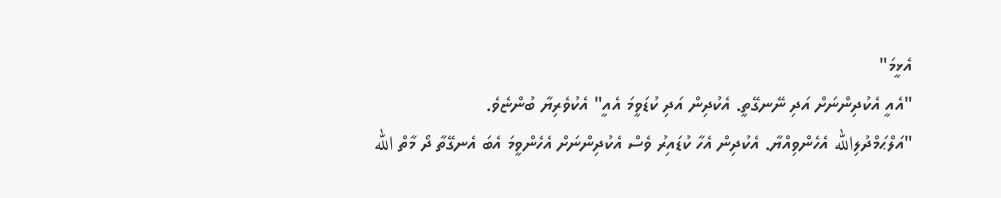އެޅީމަ"
"އެއީ އެކުދިންނަށް އަދި ނޭނގޭތީ. އެކުދިން އަދި ކުޑަވީމަ އެއީ" އެކުވެރިޔާ ބުންޏެވެ.
"އަލްޙަމްދުލިالله އެހެންވިއްޔާ. އެކުދިން އެހާ ކުޑައިރު ވެސް އެކުދިންނަށް އެހެންވީމަ އެބަ އެނގޭތާ ދޯ މާތް الله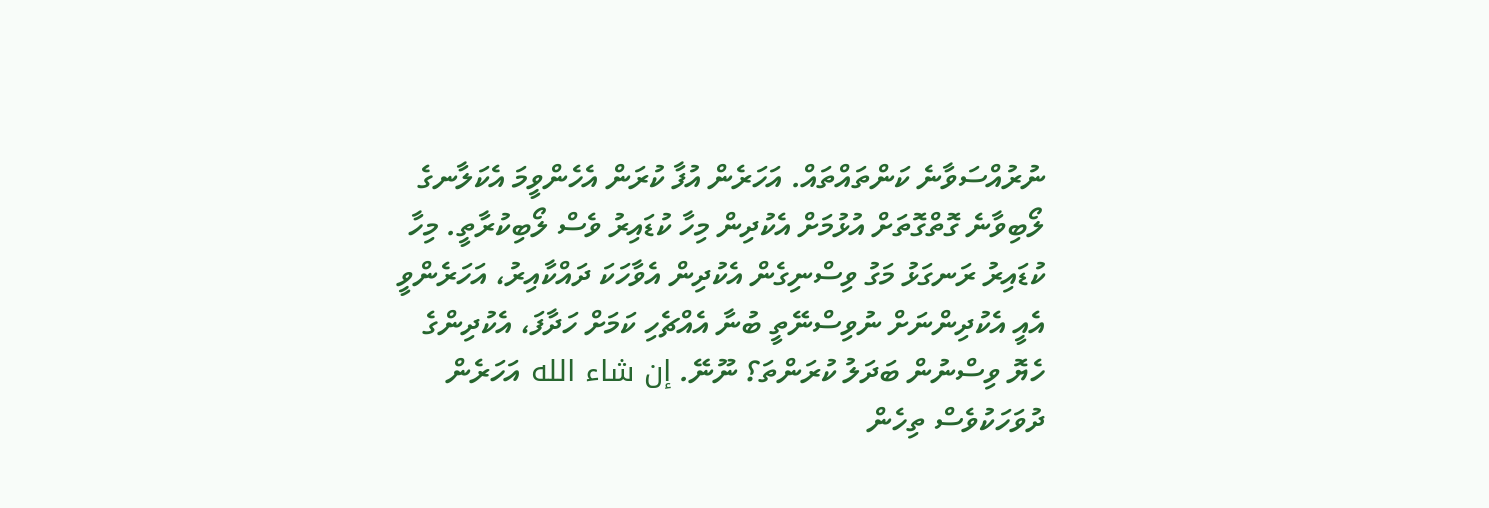ނުރުއްސަވާނެ ކަންތައްތައް. އަހަރެން އުފާ ކުރަން އެހެންވީމަ އެކަލާނގެ ލޯބިވާނެ ގޮތްގޮތަށް އުޅުމަށް އެކުދިން މިހާ ކުޑައިރު ވެސް ލޯބިކުރާތީ. މިހާ ކުޑައިރު ރަނގަޅު މަގު ވިސްނިގެން އެކުދިން އެވާހަކަ ދައްކާއިރު، އަހަރެންވީ އެއީ އެކުދިންނަށް ނުވިސްނޭތީ ބުނާ އެއްޗެހި ކަމަށް ހަދާފަ، އެކުދިންގެ ހެޔޮ ވިސްނުން ބަދަލު ކުރަންތަ؟ ނޫނޭ. إن شاء الله އަހަރެން ދުވަހަކުވެސް ތިހެން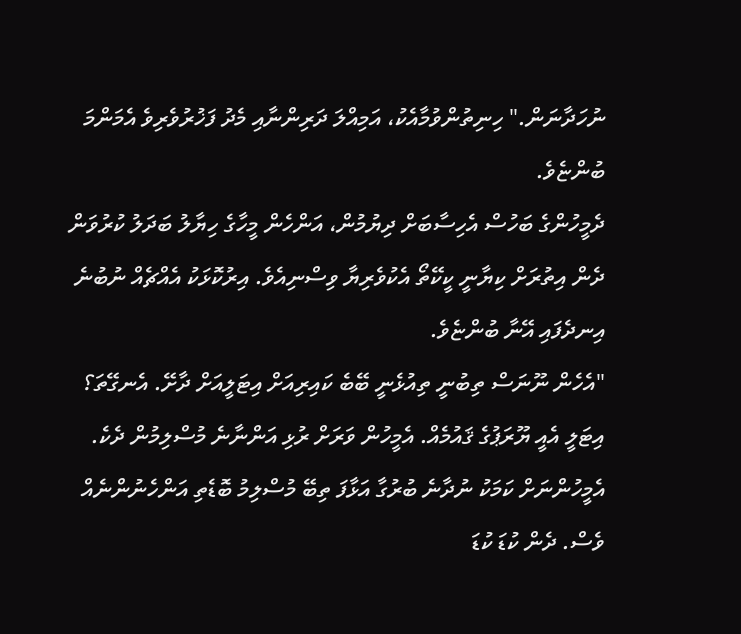ނުހަދާނަން." ހިނިތުންވުމާއެކު، އަމިއްލަ ދަރިންނާއި މެދު ފަޚުރުވެރިވެ އެމަންމަ ބުންޏެވެ.
ދެމީހުންގެ ބަހުސް އެހިސާބަށް ދިޔުމުން، އަންހެން މީހާގެ ހިޔާލު ބަދަލު ކުރުވަން ދެން އިތުރަށް ކިޔާނީ ކީކޭތޯ އެކުވެރިޔާ ވިސްނިއެވެ. އިރުކޮޅަކު އެއްޗެއް ނުބުނެ އިނދެފައި އޭނާ ބުންޏެވެ.
"އެހެން ނޫނަސް ތިބުނީ ތިއުޅެނީ ބޭބެ ކައިރިއަށް އިޓަލީއަށް ދާށޭ. އެނގޭތަ؟ އިޓަލީ އެއީ ޔޫރަޕުގެ ޤައުމެއް. އެމީހުން ވަރަށް ރުޅި އަންނާނެ މުސްލިމުން ދެކެ. އެމީހުންނަށް ކަމަކު ނުދާނެ ބުރުގާ އަޅާފަ ތިބޭ މުސްލިމު ބޮޑެތި އަންހެނުންނެއް ވެސް. ދެން ކުޑަ ކުޑަ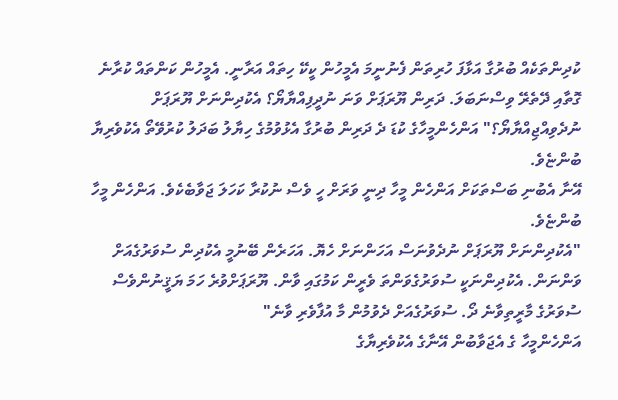ކުދިންތަކެއް ބުރުގާ އަޅާފަ ހުރިތަން ފެނުނީމަ އެމީހުން ކީކޭ ހިތައް އަރާނީ. އެމީހުން ކަންތައް ކުރާނެ ގޮތާއި ދޭތެރޭ ވިސްނަބަލަ. ދަރިން ޔޫރަޕަށް ވަނަ ނުދީފިއްޔާޔޯ؟ އެކުދިންނަށް ޔޫރަޕަށް ނުދެވިއްޖިއްޔާޔޯ؟" އަންހެންމީހާގެ ކުޑަ ދެ ދަރިން ބުރުގާ އެޅުވުމުގެ ހިޔާލު ބަދަލު ކުރުވޭތޯ އެކުވެރިޔާ ބުންޏެވެ.
އޭނާ އެބުނި ބަސްތަކަށް އަންހެން މީހާ ދިނީ ވަރަށް ހީ ވެސް ނުކުރާ ކަހަލަ ޖަވާބެކެވެ. އަންހެން މީހާ ބުންޏެވެ.
"އެކުދިންނަށް ޔޫރަޕަށް ނުދެވުނަސް އަހަންނަށް ހެޔޮ. އަހަރެން ބޭނުމީ އެކުދިން ސުވަރުގެއަށް ވަންނަން. އެކުދިންނަކީ ސުވަރުގެވަންތަ ވެރީން ކަމުގައި ވާން. ޔޫރަޕަށްވުރެ ހަމަ ޔަޤީނުންވެސް ސުވަރުގެ މާރީތިވާނެ ދޯ. ސުވަރުގެއަށް ދެވުމުން މާ އުފާވެރި ވާނެ"
އަންހެންމީހާ ގެ އެޖަވާބުން އޭނާގެ އެކުވެރިޔާގެ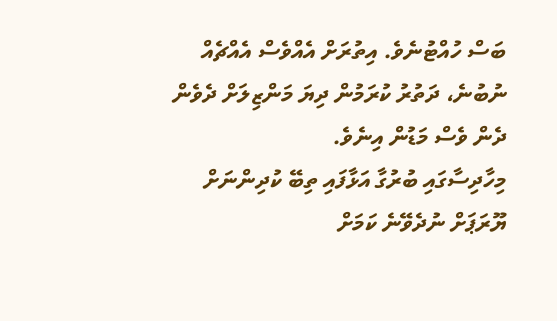ބަސް ހުއްޓުނެވެ. އިތުރަށް އެއްވެސް އެއްޗެއް ނުބުނެ، ދަތުރު ކުރަމުން ދިޔަ މަންޒިލަށް ދެވެން ދެން ވެސް މަޑުން އިނެވެ.
މިހާދިސާގައި ބުރުގާ އަޅާފައި ތިބޭ ކުދިންނަށް ޔޫރަޕަށް ނުދެވޭނެ ކަމަށް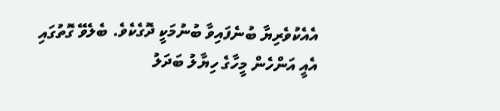އެއެކުވެރިޔާ ބުނެފައިވާ ބުނުމަކީ ދޮގެކެވެ. ބެލެވޭ ގޮތުގައި އެއީ އަންހެން މީހާގެ ހިޔާލު ބަދަލު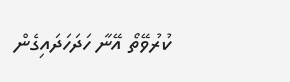ކުރުވޭތޯ އޭނާ ހަދަހަދައިގެން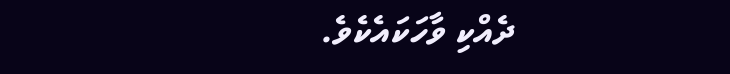ދެއްކި ވާހަކައެކެވެ.